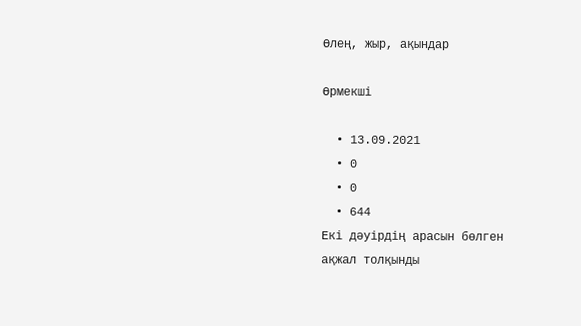Өлең, жыр, ақындар

Өрмекші

  • 13.09.2021
  • 0
  • 0
  • 644
Екі дәуірдің арасын бөлген
ақжал толқынды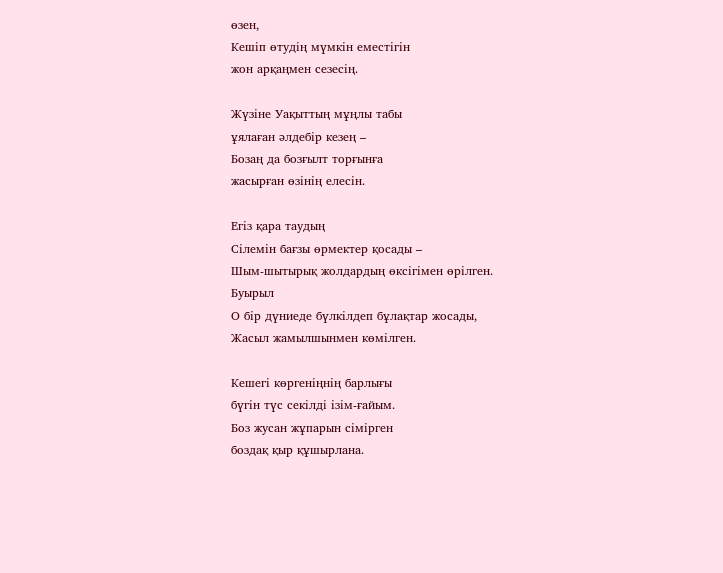өзен,
Кешіп өтудің мүмкін еместігін
жон арқаңмен сезесің.

Жүзіне Уақыттың мұңлы табы
ұялаған әлдебір кезең –
Бозаң да бозғылт торғынға
жасырған өзінің елесін.

Егіз қара таудың
Сілемін бағзы өрмектер қосады –
Шым-шытырық жолдардың өксігімен өрілген.
Буырыл
О бір дүниеде бүлкілдеп бұлақтар жосады,
Жасыл жамылшынмен көмілген.

Кешегі көргеніңнің барлығы
бүгін түс секілді ізім-ғайым.
Боз жусан жұпарын сімірген
боздақ қыр құшырлана.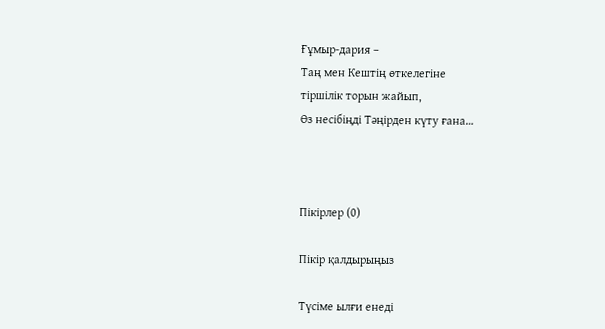Ғұмыр-дария –
Таң мен Кештің өткелегіне
тіршілік торын жайып,
Өз несібіңді Тәңірден күту ғана…



Пікірлер (0)

Пікір қалдырыңыз

Түсіме ылғи енеді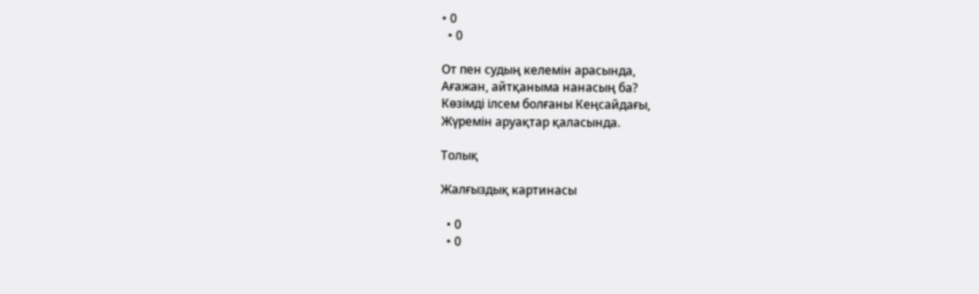• 0
  • 0

От пен судың келемін арасында,
Ағажан, айтқаныма нанасың ба?
Көзімді ілсем болғаны Кеңсайдағы,
Жүремін аруақтар қаласында.

Толық

Жалғыздық картинасы

  • 0
  • 0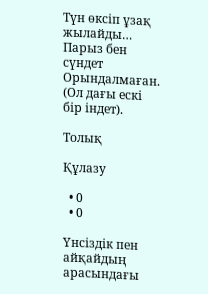Түн өксіп ұзақ жылайды…
Парыз бен сүндет
Орындалмаған.
(Ол дағы ескі бір індет).

Толық

Құлазу

  • 0
  • 0

Үнсіздік пен айқайдың арасындағы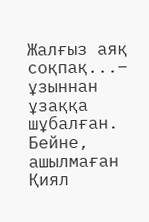Жалғыз аяқ соқпақ...– ұзыннан ұзаққа шұбалған.
Бейне, ашылмаған Қиял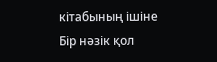кітабының ішіне
Бір нәзік қол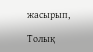жасырып,

Толық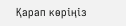Қарап көріңіз